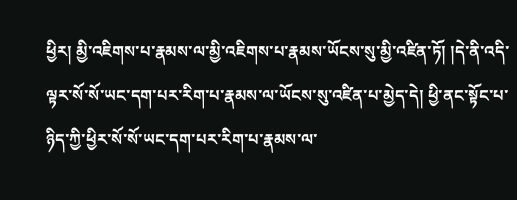ཕྱིར། མྱི་འཇིགས་པ་རྣམས་ལ་མྱི་འཇིགས་པ་རྣམས་ཡོངས་སུ་མྱི་འཛིན་ཏོ། །དེ་ནི་འདི་ལྟར་སོ་སོ་ཡང་དག་པར་རིག་པ་རྣམས་ལ་ཡོངས་སུ་འཛིན་པ་མྱེད་དེ། ཕྱི་ནང་སྟོང་པ་ཉིད་ཀྱི་ཕྱིར་སོ་སོ་ཡང་དག་པར་རིག་པ་རྣམས་ལ་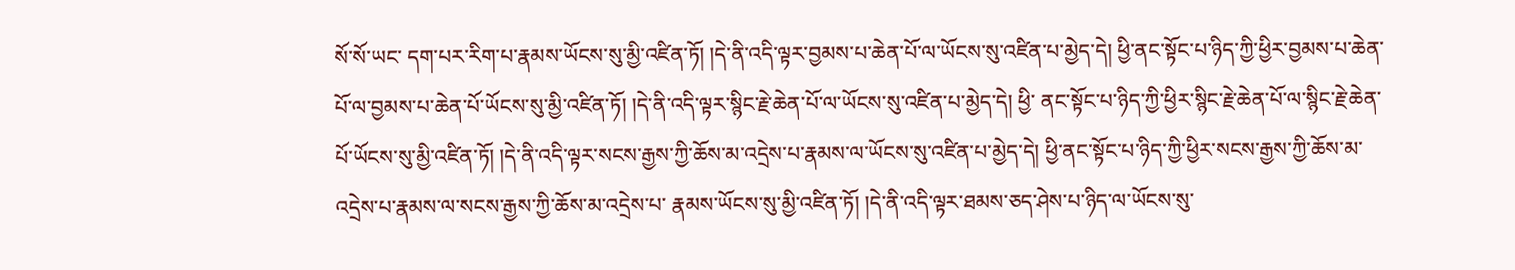སོ་སོ་ཡང་ དག་པར་རིག་པ་རྣམས་ཡོངས་སུ་མྱི་འཛིན་ཏོ། །དེ་ནི་འདི་ལྟར་བྱམས་པ་ཆེན་པོ་ལ་ཡོངས་སུ་འཛིན་པ་མྱེད་དེ། ཕྱི་ནང་སྟོང་པ་ཉིད་ཀྱི་ཕྱིར་བྱམས་པ་ཆེན་པོ་ལ་བྱམས་པ་ཆེན་པོ་ཡོངས་སུ་མྱི་འཛིན་ཏོ། །དེ་ནི་འདི་ལྟར་སྙིང་རྗེ་ཆེན་པོ་ལ་ཡོངས་སུ་འཛིན་པ་མྱེད་དེ། ཕྱི་ ནང་སྟོང་པ་ཉིད་ཀྱི་ཕྱིར་སྙིང་རྗེ་ཆེན་པོ་ལ་སྙིང་རྗེ་ཆེན་པོ་ཡོངས་སུ་མྱི་འཛིན་ཏོ། །དེ་ནི་འདི་ལྟར་སངས་རྒྱས་ཀྱི་ཆོས་མ་འདྲེས་པ་རྣམས་ལ་ཡོངས་སུ་འཛིན་པ་མྱེད་དེ། ཕྱི་ནང་སྟོང་པ་ཉིད་ཀྱི་ཕྱིར་སངས་རྒྱས་ཀྱི་ཆོས་མ་འདྲེས་པ་རྣམས་ལ་སངས་རྒྱས་ཀྱི་ཆོས་མ་འདྲེས་པ་ རྣམས་ཡོངས་སུ་མྱི་འཛིན་ཏོ། །དེ་ནི་འདི་ལྟར་ཐམས་ཅད་ཤེས་པ་ཉིད་ལ་ཡོངས་སུ་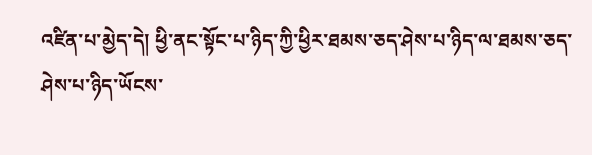འཛིན་པ་མྱེད་དེ། ཕྱི་ནང་སྟོང་པ་ཉིད་ཀྱི་ཕྱིར་ཐམས་ཅད་ཤེས་པ་ཉིད་ལ་ཐམས་ཅད་ཤེས་པ་ཉིད་ཡོངས་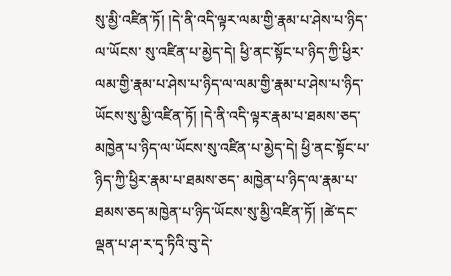སུ་མྱི་འཛིན་ཏོ། །དེ་ནི་འདི་ལྟར་ལམ་གྱི་རྣམ་པ་ཤེས་པ་ཉིད་ལ་ཡོངས་ སུ་འཛིན་པ་མྱེད་དེ། ཕྱི་ནང་སྟོང་པ་ཉིད་ཀྱི་ཕྱིར་ལམ་གྱི་རྣམ་པ་ཤེས་པ་ཉིད་ལ་ལམ་གྱི་རྣམ་པ་ཤེས་པ་ཉིད་ཡོངས་སུ་མྱི་འཛིན་ཏོ། །དེ་ནི་འདི་ལྟར་རྣམ་པ་ཐམས་ཅད་མཁྱེན་པ་ཉིད་ལ་ཡོངས་སུ་འཛིན་པ་མྱེད་དེ། ཕྱི་ནང་སྟོང་པ་ཉིད་ཀྱི་ཕྱིར་རྣམ་པ་ཐམས་ཅད་ མཁྱེན་པ་ཉིད་ལ་རྣམ་པ་ཐམས་ཅད་མཁྱེན་པ་ཉིད་ཡོངས་སུ་མྱི་འཛིན་ཏོ། །ཚེ་དང་ལྡན་པ་ཤ་ར་དྭ་ཏིའི་བུ་དེ་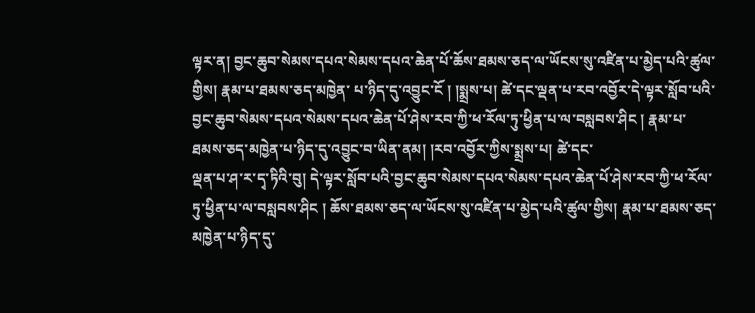ལྟར་ན། བྱང་ཆུབ་སེམས་དཔའ་སེམས་དཔའ་ཆེན་པོ་ཆོས་ཐམས་ཅད་ལ་ཡོངས་སུ་འཛིན་པ་མྱེད་པའི་ཚུལ་གྱིས། རྣམ་པ་ཐམས་ཅད་མཁྱེན་ པ་ཉིད་དུ་འབྱུང་ངོ ། །སྨྲས་པ། ཚེ་དང་ལྡན་པ་རབ་འབྱོར་དེ་ལྟར་སློབ་པའི་བྱང་ཆུབ་སེམས་དཔའ་སེམས་དཔའ་ཆེན་པོ་ཤེས་རབ་ཀྱི་ཕ་རོལ་ཏུ་ཕྱིན་པ་ལ་བསླབས་ཤིང ། རྣམ་པ་ཐམས་ཅད་མཁྱེན་པ་ཉིད་དུ་འབྱུང་བ་ཡིན་ནམ། །རབ་འབྱོར་ཀྱིས་སྨྲས་པ། ཚེ་དང་
ལྡན་པ་ཤ་ར་དྭ་ཏིའི་བུ། དེ་ལྟར་སློབ་པའི་བྱང་ཆུབ་སེམས་དཔའ་སེམས་དཔའ་ཆེན་པོ་ཤེས་རབ་ཀྱི་ཕ་རོལ་ཏུ་ཕྱིན་པ་ལ་བསླབས་ཤིང ། ཆོས་ཐམས་ཅད་ལ་ཡོངས་སུ་འཛིན་པ་མྱེད་པའི་ཚུལ་གྱིས། རྣམ་པ་ཐམས་ཅད་མཁྱེན་པ་ཉིད་དུ་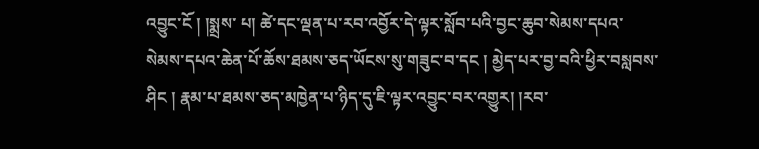འབྱུང་ངོ ། །སྨྲས་ པ། ཚེ་དང་ལྡན་པ་རབ་འབྱོར་དེ་ལྟར་སློབ་པའི་བྱང་ཆུབ་སེམས་དཔའ་སེམས་དཔའ་ཆེན་པོ་ཆོས་ཐམས་ཅད་ཡོངས་སུ་གཟུང་བ་དང ། མྱེད་པར་བྱ་བའི་ཕྱིར་བསླབས་ཤིང ། རྣམ་པ་ཐམས་ཅད་མཁྱེན་པ་ཉིད་དུ་ཇི་ལྟར་འབྱུང་བར་འགྱུར། །རབ་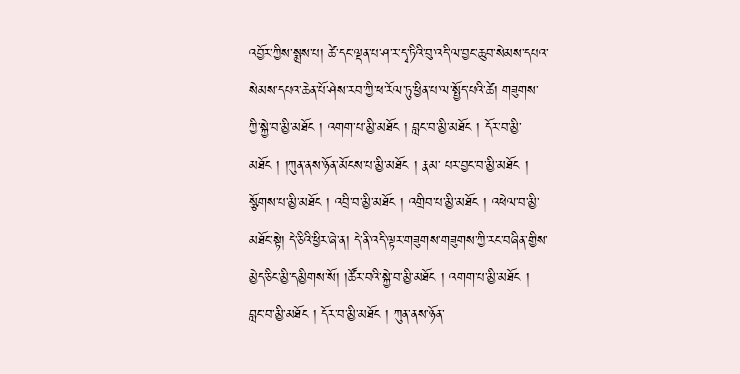འབྱོར་ཀྱིས་སྨྲས་པ། ཚེ་དང་ལྡན་པ་ཤ་ར་དྭ་ཏིའི་བུ་འདི་ལ་བྱང་ཆུབ་སེམས་དཔའ་སེམས་དཔའ་ཆེན་པོ་ཤེས་རབ་ཀྱི་ཕ་རོལ་ཏུ་ཕྱིན་པ་ལ་སྤྱོད་པའི་ཚེ། གཟུགས་ཀྱི་སྐྱེ་བ་མྱི་མཐོང ། འགག་པ་མྱི་མཐོང ། བླང་བ་མྱི་མཐོང ། དོར་བ་མྱི་མཐོང ། །ཀུན་ནས་ཉོན་མོངས་པ་མྱི་མཐོང ། རྣམ་ པར་བྱང་བ་མྱི་མཐོང ། སྩོགས་པ་མྱི་མཐོང ། འབྲི་བ་མྱི་མཐོང ། འགྲིབ་པ་མྱི་མཐོང ། འཕེལ་བ་མྱི་མཐོང་སྟེ། དེ་ཅིའི་ཕྱིར་ཞེ་ན། དེ་ནི་འདི་ལྟར་གཟུགས་གཟུགས་ཀྱི་རང་བཞིན་གྱིས་མྱེད་ཅིང་མྱི་དམྱིགས་སོ། །ཚོར་བའི་སྐྱེ་བ་མྱི་མཐོང ། འགག་པ་མྱི་མཐོང ། བླང་བ་མྱི་མཐོང ། དོར་བ་མྱི་མཐོང ། ཀུན་ནས་ཉོན་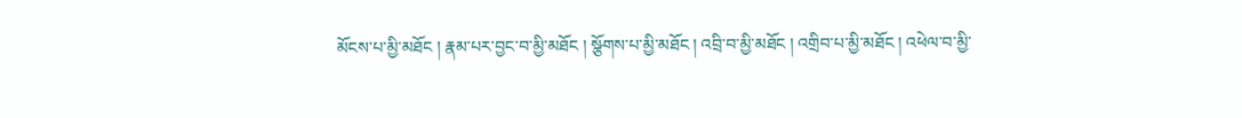མོངས་པ་མྱི་མཐོང ། རྣམ་པར་བྱང་བ་མྱི་མཐོང ། སྩོགས་པ་མྱི་མཐོང ། འབྲི་བ་མྱི་མཐོང ། འགྲིབ་པ་མྱི་མཐོང ། འཕེལ་བ་མྱི་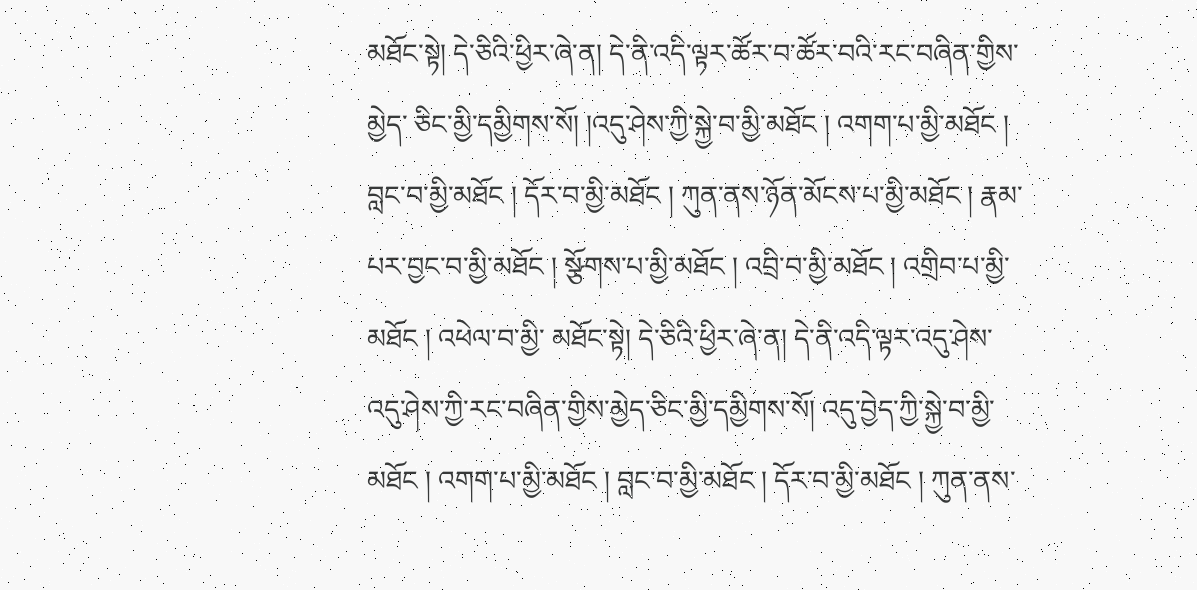མཐོང་སྟེ། དེ་ཅིའི་ཕྱིར་ཞེ་ན། དེ་ནི་འདི་ལྟར་ཚོར་བ་ཚོར་བའི་རང་བཞིན་གྱིས་མྱེད་ ཅིང་མྱི་དམྱིགས་སོ། །འདུ་ཤེས་ཀྱི་སྐྱེ་བ་མྱི་མཐོང ། འགག་པ་མྱི་མཐོང ། བླང་བ་མྱི་མཐོང ། དོར་བ་མྱི་མཐོང ། ཀུན་ནས་ཉོན་མོངས་པ་མྱི་མཐོང ། རྣམ་པར་བྱང་བ་མྱི་མཐོང ། སྩོགས་པ་མྱི་མཐོང ། འབྲི་བ་མྱི་མཐོང ། འགྲིབ་པ་མྱི་མཐོང ། འཕེལ་བ་མྱི་ མཐོང་སྟེ། དེ་ཅིའི་ཕྱིར་ཞེ་ན། དེ་ནི་འདི་ལྟར་འདུ་ཤེས་འདུ་ཤེས་ཀྱི་རང་བཞིན་གྱིས་མྱེད་ཅིང་མྱི་དམྱིགས་སོ། འདུ་བྱེད་ཀྱི་སྐྱེ་བ་མྱི་མཐོང ། འགག་པ་མྱི་མཐོང ། བླང་བ་མྱི་མཐོང ། དོར་བ་མྱི་མཐོང ། ཀུན་ནས་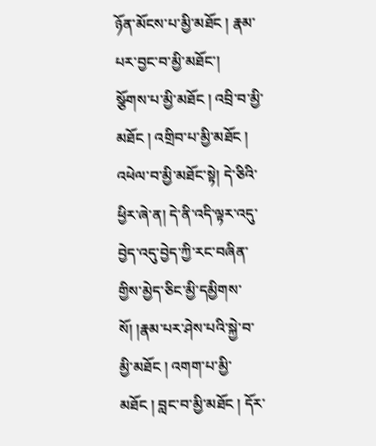ཉོན་མོངས་པ་མྱི་མཐོང ། རྣམ་པར་བྱང་བ་མྱི་མཐོང་།
སྩོགས་པ་མྱི་མཐོང ། འབྲི་བ་མྱི་མཐོང ། འགྲིབ་པ་མྱི་མཐོང ། འཕེལ་བ་མྱི་མཐོང་སྟེ། དེ་ཅིའི་ཕྱིར་ཞེ་ན། དེ་ནི་འདི་ལྟར་འདུ་བྱེད་འདུ་བྱེད་ཀྱི་རང་བཞིན་གྱིས་མྱེད་ཅིང་མྱི་དམྱིགས་སོ། །རྣམ་པར་ཤེས་པའི་སྐྱེ་བ་མྱི་མཐོང ། འགག་པ་མྱི་ མཐོང ། བླང་བ་མྱི་མཐོང ། དོར་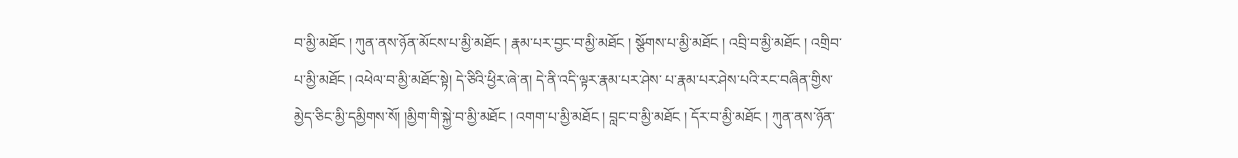བ་མྱི་མཐོང ། ཀུན་ནས་ཉོན་མོངས་པ་མྱི་མཐོང ། རྣམ་པར་བྱང་བ་མྱི་མཐོང ། སྩོགས་པ་མྱི་མཐོང ། འབྲི་བ་མྱི་མཐོང ། འགྲིབ་པ་མྱི་མཐོང ། འཕེལ་བ་མྱི་མཐོང་སྟེ། དེ་ཅིའི་ཕྱིར་ཞེ་ན། དེ་ནི་འདི་ལྟར་རྣམ་པར་ཤེས་ པ་རྣམ་པར་ཤེས་པའི་རང་བཞིན་གྱིས་མྱེད་ཅིང་མྱི་དམྱིགས་སོ། །མྱིག་གི་སྐྱེ་བ་མྱི་མཐོང ། འགག་པ་མྱི་མཐོང ། བླང་བ་མྱི་མཐོང ། དོར་བ་མྱི་མཐོང ། ཀུན་ནས་ཉོན་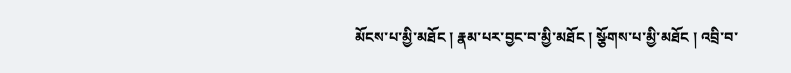མོངས་པ་མྱི་མཐོང ། རྣམ་པར་བྱང་བ་མྱི་མཐོང ། སྩོགས་པ་མྱི་མཐོང ། འབྲི་བ་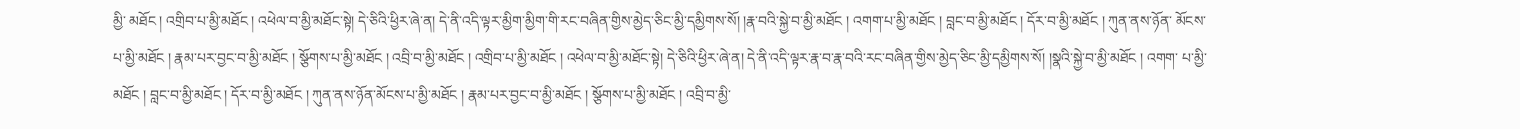མྱི་ མཐོང ། འགྲིབ་པ་མྱི་མཐོང ། འཕེལ་བ་མྱི་མཐོང་སྟེ། དེ་ཅིའི་ཕྱིར་ཞེ་ན། དེ་ནི་འདི་ལྟར་མྱིག་མྱིག་གི་རང་བཞིན་གྱིས་མྱེད་ཅིང་མྱི་དམྱིགས་སོ། །རྣ་བའི་སྐྱེ་བ་མྱི་མཐོང ། འགག་པ་མྱི་མཐོང ། བླང་བ་མྱི་མཐོང ། དོར་བ་མྱི་མཐོང ། ཀུན་ནས་ཉོན་ མོངས་པ་མྱི་མཐོང ། རྣམ་པར་བྱང་བ་མྱི་མཐོང ། སྩོགས་པ་མྱི་མཐོང ། འབྲི་བ་མྱི་མཐོང ། འགྲིབ་པ་མྱི་མཐོང ། འཕེལ་བ་མྱི་མཐོང་སྟེ། དེ་ཅིའི་ཕྱིར་ཞེ་ན། དེ་ནི་འདི་ལྟར་རྣ་བ་རྣ་བའི་རང་བཞིན་གྱིས་མྱེད་ཅིང་མྱི་དམྱིགས་སོ། །སྣའི་སྐྱེ་བ་མྱི་མཐོང ། འགག་ པ་མྱི་མཐོང ། བླང་བ་མྱི་མཐོང ། དོར་བ་མྱི་མཐོང ། ཀུན་ནས་ཉོན་མོངས་པ་མྱི་མཐོང ། རྣམ་པར་བྱང་བ་མྱི་མཐོང ། སྩོགས་པ་མྱི་མཐོང ། འབྲི་བ་མྱི་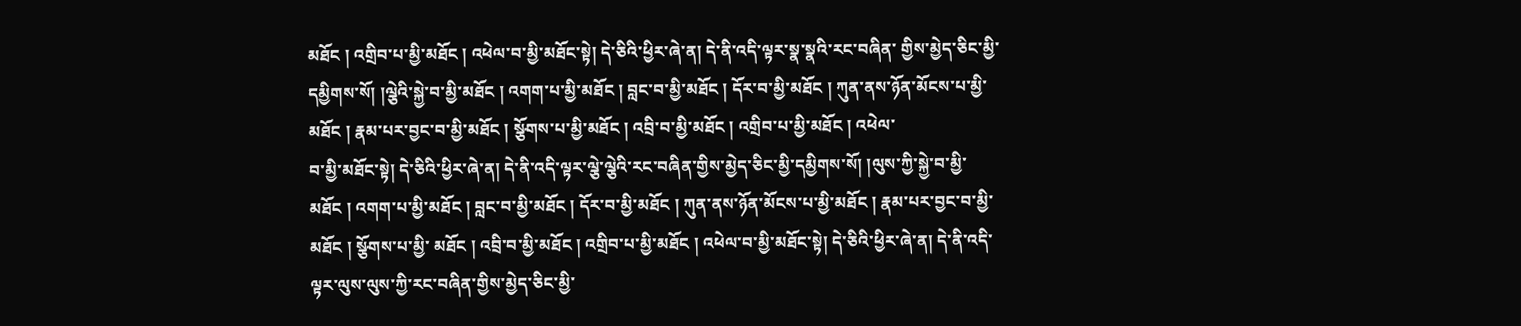མཐོང ། འགྲིབ་པ་མྱི་མཐོང ། འཕེལ་བ་མྱི་མཐོང་སྟེ། དེ་ཅིའི་ཕྱིར་ཞེ་ན། དེ་ནི་འདི་ལྟར་སྣ་སྣའི་རང་བཞིན་ གྱིས་མྱེད་ཅིང་མྱི་དམྱིགས་སོ། །ལྕེའི་སྐྱེ་བ་མྱི་མཐོང ། འགག་པ་མྱི་མཐོང ། བླང་བ་མྱི་མཐོང ། དོར་བ་མྱི་མཐོང ། ཀུན་ནས་ཉོན་མོངས་པ་མྱི་མཐོང ། རྣམ་པར་བྱང་བ་མྱི་མཐོང ། སྩོགས་པ་མྱི་མཐོང ། འབྲི་བ་མྱི་མཐོང ། འགྲིབ་པ་མྱི་མཐོང ། འཕེལ་
བ་མྱི་མཐོང་སྟེ། དེ་ཅིའི་ཕྱིར་ཞེ་ན། དེ་ནི་འདི་ལྟར་ལྕེ་ལྕེའི་རང་བཞིན་གྱིས་མྱེད་ཅིང་མྱི་དམྱིགས་སོ། །ལུས་ཀྱི་སྐྱེ་བ་མྱི་མཐོང ། འགག་པ་མྱི་མཐོང ། བླང་བ་མྱི་མཐོང ། དོར་བ་མྱི་མཐོང ། ཀུན་ནས་ཉོན་མོངས་པ་མྱི་མཐོང ། རྣམ་པར་བྱང་བ་མྱི་མཐོང ། སྩོགས་པ་མྱི་ མཐོང ། འབྲི་བ་མྱི་མཐོང ། འགྲིབ་པ་མྱི་མཐོང ། འཕེལ་བ་མྱི་མཐོང་སྟེ། དེ་ཅིའི་ཕྱིར་ཞེ་ན། དེ་ནི་འདི་ལྟར་ལུས་ལུས་ཀྱི་རང་བཞིན་གྱིས་མྱེད་ཅིང་མྱི་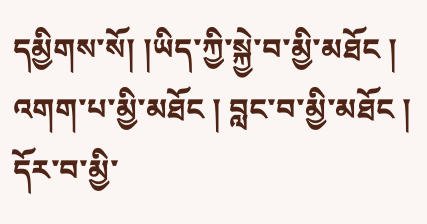དམྱིགས་སོ། །ཡིད་ཀྱི་སྐྱེ་བ་མྱི་མཐོང ། འགག་པ་མྱི་མཐོང ། བླང་བ་མྱི་མཐོང ། དོར་བ་མྱི་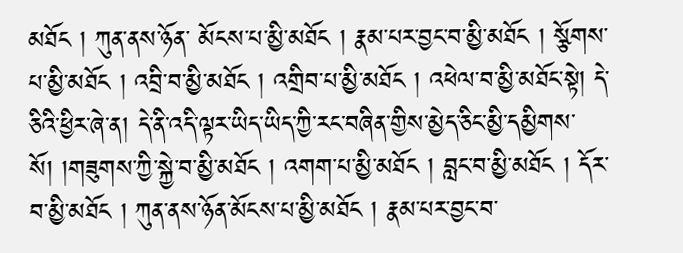མཐོང ། ཀུན་ནས་ཉོན་ མོངས་པ་མྱི་མཐོང ། རྣམ་པར་བྱང་བ་མྱི་མཐོང ། སྩོགས་པ་མྱི་མཐོང ། འབྲི་བ་མྱི་མཐོང ། འགྲིབ་པ་མྱི་མཐོང ། འཕེལ་བ་མྱི་མཐོང་སྟེ། དེ་ཅིའི་ཕྱིར་ཞེ་ན། དེ་ནི་འདི་ལྟར་ཡིད་ཡིད་ཀྱི་རང་བཞིན་གྱིས་མྱེད་ཅིང་མྱི་དམྱིགས་སོ། །གཟུགས་ཀྱི་སྐྱེ་བ་མྱི་མཐོང ། འགག་པ་མྱི་མཐོང ། བླང་བ་མྱི་མཐོང ། དོར་བ་མྱི་མཐོང ། ཀུན་ནས་ཉོན་མོངས་པ་མྱི་མཐོང ། རྣམ་པར་བྱང་བ་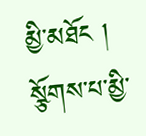མྱི་མཐོང ། སྩོགས་པ་མྱི་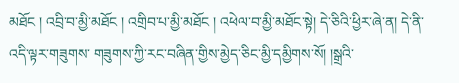མཐོང ། འབྲི་བ་མྱི་མཐོང ། འགྲིབ་པ་མྱི་མཐོང ། འཕེལ་བ་མྱི་མཐོང་སྟེ། དེ་ཅིའི་ཕྱིར་ཞེ་ན། དེ་ནི་འདི་ལྟར་གཟུགས་ གཟུགས་ཀྱི་རང་བཞིན་གྱིས་མྱེད་ཅིང་མྱི་དམྱིགས་སོ། །སྒྲའི་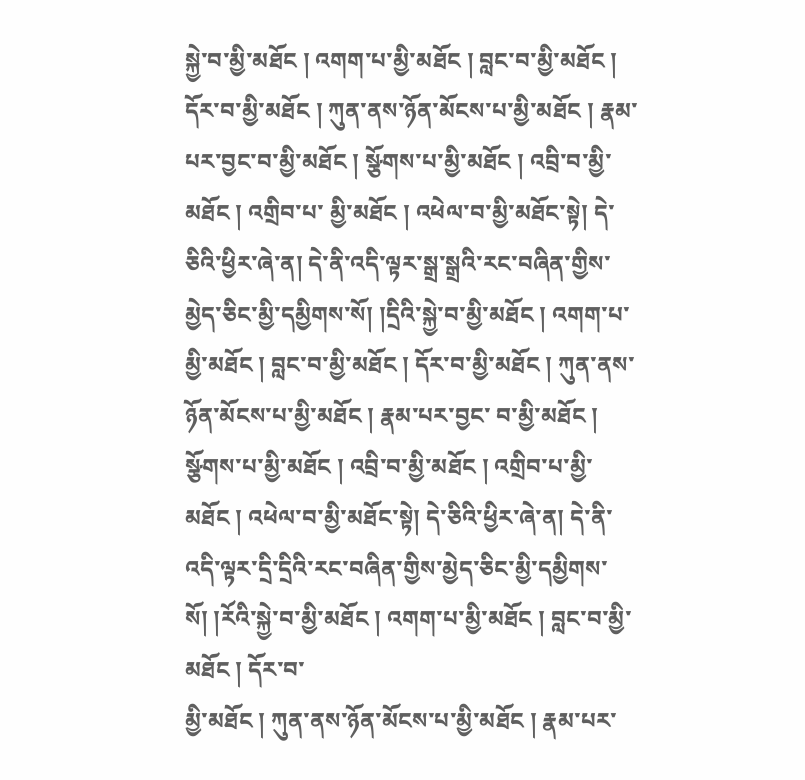སྐྱེ་བ་མྱི་མཐོང ། འགག་པ་མྱི་མཐོང ། བླང་བ་མྱི་མཐོང ། དོར་བ་མྱི་མཐོང ། ཀུན་ནས་ཉོན་མོངས་པ་མྱི་མཐོང ། རྣམ་པར་བྱང་བ་མྱི་མཐོང ། སྩོགས་པ་མྱི་མཐོང ། འབྲི་བ་མྱི་མཐོང ། འགྲིབ་པ་ མྱི་མཐོང ། འཕེལ་བ་མྱི་མཐོང་སྟེ། དེ་ཅིའི་ཕྱིར་ཞེ་ན། དེ་ནི་འདི་ལྟར་སྒྲ་སྒྲའི་རང་བཞིན་གྱིས་མྱེད་ཅིང་མྱི་དམྱིགས་སོ། །དྲིའི་སྐྱེ་བ་མྱི་མཐོང ། འགག་པ་མྱི་མཐོང ། བླང་བ་མྱི་མཐོང ། དོར་བ་མྱི་མཐོང ། ཀུན་ནས་ཉོན་མོངས་པ་མྱི་མཐོང ། རྣམ་པར་བྱང་ བ་མྱི་མཐོང ། སྩོགས་པ་མྱི་མཐོང ། འབྲི་བ་མྱི་མཐོང ། འགྲིབ་པ་མྱི་མཐོང ། འཕེལ་བ་མྱི་མཐོང་སྟེ། དེ་ཅིའི་ཕྱིར་ཞེ་ན། དེ་ནི་འདི་ལྟར་དྲི་དྲིའི་རང་བཞིན་གྱིས་མྱེད་ཅིང་མྱི་དམྱིགས་སོ། །རོའི་སྐྱེ་བ་མྱི་མཐོང ། འགག་པ་མྱི་མཐོང ། བླང་བ་མྱི་མཐོང ། དོར་བ་
མྱི་མཐོང ། ཀུན་ནས་ཉོན་མོངས་པ་མྱི་མཐོང ། རྣམ་པར་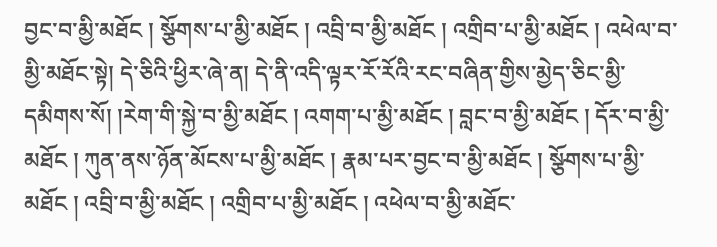བྱང་བ་མྱི་མཐོང ། སྩོགས་པ་མྱི་མཐོང ། འབྲི་བ་མྱི་མཐོང ། འགྲིབ་པ་མྱི་མཐོང ། འཕེལ་བ་མྱི་མཐོང་སྟེ། དེ་ཅིའི་ཕྱིར་ཞེ་ན། དེ་ནི་འདི་ལྟར་རོ་རོའི་རང་བཞིན་གྱིས་མྱེད་ཅིང་མྱི་ དམིགས་སོ། །རེག་གི་སྐྱེ་བ་མྱི་མཐོང ། འགག་པ་མྱི་མཐོང ། བླང་བ་མྱི་མཐོང ། དོར་བ་མྱི་མཐོང ། ཀུན་ནས་ཉོན་མོངས་པ་མྱི་མཐོང ། རྣམ་པར་བྱང་བ་མྱི་མཐོང ། སྩོགས་པ་མྱི་མཐོང ། འབྲི་བ་མྱི་མཐོང ། འགྲིབ་པ་མྱི་མཐོང ། འཕེལ་བ་མྱི་མཐོང་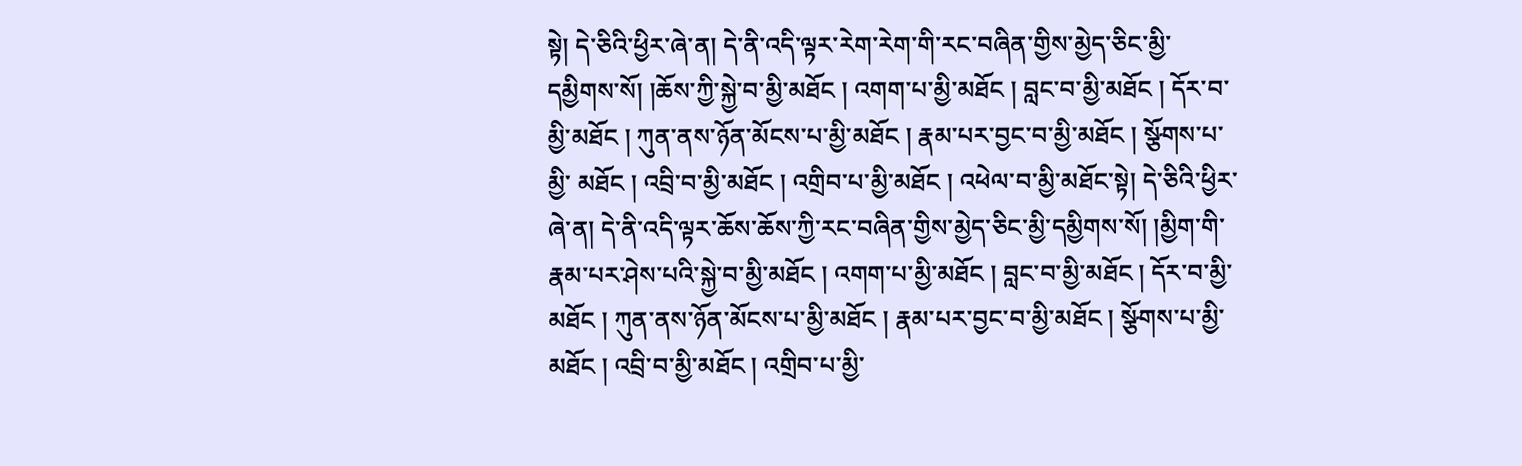སྟེ། དེ་ཅིའི་ཕྱིར་ཞེ་ན། དེ་ནི་འདི་ལྟར་རེག་རེག་གི་རང་བཞིན་གྱིས་མྱེད་ཅིང་མྱི་དམྱིགས་སོ། །ཆོས་ཀྱི་སྐྱེ་བ་མྱི་མཐོང ། འགག་པ་མྱི་མཐོང ། བླང་བ་མྱི་མཐོང ། དོར་བ་མྱི་མཐོང ། ཀུན་ནས་ཉོན་མོངས་པ་མྱི་མཐོང ། རྣམ་པར་བྱང་བ་མྱི་མཐོང ། སྩོགས་པ་མྱི་ མཐོང ། འབྲི་བ་མྱི་མཐོང ། འགྲིབ་པ་མྱི་མཐོང ། འཕེལ་བ་མྱི་མཐོང་སྟེ། དེ་ཅིའི་ཕྱིར་ཞེ་ན། དེ་ནི་འདི་ལྟར་ཆོས་ཆོས་ཀྱི་རང་བཞིན་གྱིས་མྱེད་ཅིང་མྱི་དམྱིགས་སོ། །མྱིག་གི་རྣམ་པར་ཤེས་པའི་སྐྱེ་བ་མྱི་མཐོང ། འགག་པ་མྱི་མཐོང ། བླང་བ་མྱི་མཐོང ། དོར་བ་མྱི་མཐོང ། ཀུན་ནས་ཉོན་མོངས་པ་མྱི་མཐོང ། རྣམ་པར་བྱང་བ་མྱི་མཐོང ། སྩོགས་པ་མྱི་མཐོང ། འབྲི་བ་མྱི་མཐོང ། འགྲིབ་པ་མྱི་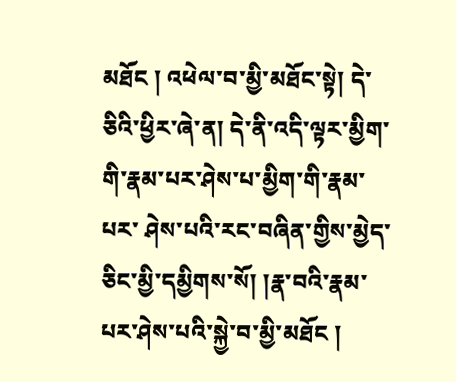མཐོང ། འཕེལ་བ་མྱི་མཐོང་སྟེ། དེ་ཅིའི་ཕྱིར་ཞེ་ན། དེ་ནི་འདི་ལྟར་མྱིག་གི་རྣམ་པར་ཤེས་པ་མྱིག་གི་རྣམ་པར་ ཤེས་པའི་རང་བཞིན་གྱིས་མྱེད་ཅིང་མྱི་དམྱིགས་སོ། །རྣ་བའི་རྣམ་པར་ཤེས་པའི་སྐྱེ་བ་མྱི་མཐོང །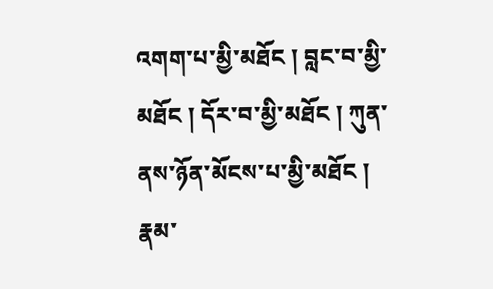འགག་པ་མྱི་མཐོང ། བླང་བ་མྱི་མཐོང ། དོར་བ་མྱི་མཐོང ། ཀུན་ནས་ཉོན་མོངས་པ་མྱི་མཐོང ། རྣམ་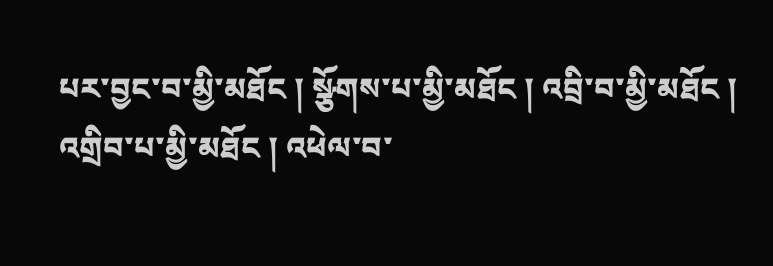པར་བྱང་བ་མྱི་མཐོང ། སྩོགས་པ་མྱི་མཐོང ། འབྲི་བ་མྱི་མཐོང ། འགྲིབ་པ་མྱི་མཐོང ། འཕེལ་བ་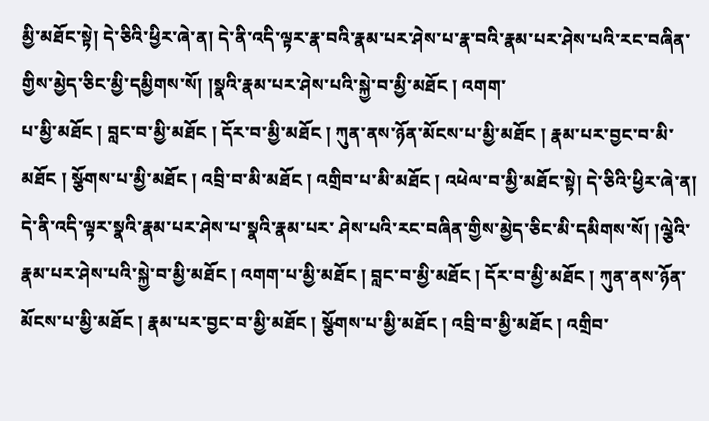མྱི་མཐོང་སྟེ། དེ་ཅིའི་ཕྱིར་ཞེ་ན། དེ་ནི་འདི་ལྟར་རྣ་བའི་རྣམ་པར་ཤེས་པ་རྣ་བའི་རྣམ་པར་ཤེས་པའི་རང་བཞིན་གྱིས་མྱེད་ཅིང་མྱི་དམྱིགས་སོ། །སྣའི་རྣམ་པར་ཤེས་པའི་སྐྱེ་བ་མྱི་མཐོང ། འགག་
པ་མྱི་མཐོང ། བླང་བ་མྱི་མཐོང ། དོར་བ་མྱི་མཐོང ། ཀུན་ནས་ཉོན་མོངས་པ་མྱི་མཐོང ། རྣམ་པར་བྱང་བ་མི་མཐོང ། སྩོགས་པ་མྱི་མཐོང ། འབྲི་བ་མི་མཐོང ། འགྲིབ་པ་མི་མཐོང ། འཕེལ་བ་མྱི་མཐོང་སྟེ། དེ་ཅིའི་ཕྱིར་ཞེ་ན། དེ་ནི་འདི་ལྟར་སྣའི་རྣམ་པར་ཤེས་པ་སྣའི་རྣམ་པར་ ཤེས་པའི་རང་བཞིན་གྱིས་མྱེད་ཅིང་མི་དམིགས་སོ། །ལྕེའི་རྣམ་པར་ཤེས་པའི་སྐྱེ་བ་མྱི་མཐོང ། འགག་པ་མྱི་མཐོང ། བླང་བ་མྱི་མཐོང ། དོར་བ་མྱི་མཐོང ། ཀུན་ནས་ཉོན་མོངས་པ་མྱི་མཐོང ། རྣམ་པར་བྱང་བ་མྱི་མཐོང ། སྩོགས་པ་མྱི་མཐོང ། འབྲི་བ་མྱི་མཐོང ། འགྲིབ་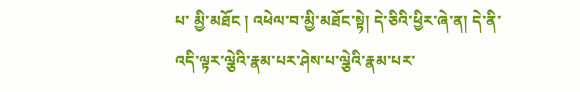པ་ མྱི་མཐོང ། འཕེལ་བ་མྱི་མཐོང་སྟེ། དེ་ཅིའི་ཕྱིར་ཞེ་ན། དེ་ནི་འདི་ལྟར་ལྕེའི་རྣམ་པར་ཤེས་པ་ལྕེའི་རྣམ་པར་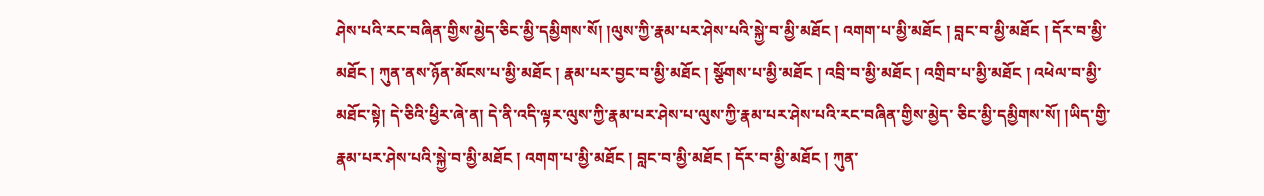ཤེས་པའི་རང་བཞིན་གྱིས་མྱེད་ཅིང་མྱི་དམྱིགས་སོ། །ལུས་ཀྱི་རྣམ་པར་ཤེས་པའི་སྐྱེ་བ་མྱི་མཐོང ། འགག་པ་མྱི་མཐོང ། བླང་བ་མྱི་མཐོང ། དོར་བ་མྱི་མཐོང ། ཀུན་ནས་ཉོན་མོངས་པ་མྱི་མཐོང ། རྣམ་པར་བྱང་བ་མྱི་མཐོང ། སྩོགས་པ་མྱི་མཐོང ། འབྲི་བ་མྱི་མཐོང ། འགྲིབ་པ་མྱི་མཐོང ། འཕེལ་བ་མྱི་མཐོང་སྟེ། དེ་ཅིའི་ཕྱིར་ཞེ་ན། དེ་ནི་འདི་ལྟར་ལུས་ཀྱི་རྣམ་པར་ཤེས་པ་ལུས་ཀྱི་རྣམ་པར་ཤེས་པའི་རང་བཞིན་གྱིས་མྱེད་ ཅིང་མྱི་དམྱིགས་སོ། །ཡིད་གྱི་རྣམ་པར་ཤེས་པའི་སྐྱེ་བ་མྱི་མཐོང ། འགག་པ་མྱི་མཐོང ། བླང་བ་མྱི་མཐོང ། དོར་བ་མྱི་མཐོང ། ཀུན་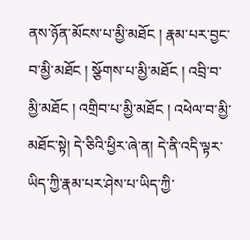ནས་ཉོན་མོངས་པ་མྱི་མཐོང ། རྣམ་པར་བྱང་བ་མྱི་མཐོང ། སྩོགས་པ་མྱི་མཐོང ། འབྲི་བ་མྱི་མཐོང ། འགྲིབ་པ་མྱི་མཐོང ། འཕེལ་བ་མྱི་མཐོང་སྟེ། དེ་ཅིའི་ཕྱིར་ཞེ་ན། དེ་ནི་འདི་ལྟར་ཡིད་ཀྱི་རྣམ་པར་ཤེས་པ་ཡིད་ཀྱི་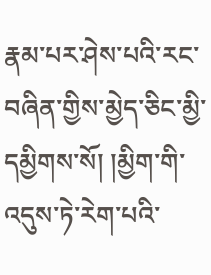རྣམ་པར་ཤེས་པའི་རང་བཞིན་གྱིས་མྱེད་ཅིང་མྱི་དམྱིགས་སོ། །མྱིག་གི་འདུས་ཏེ་རེག་པའི་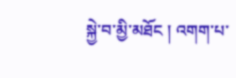སྐྱེ་བ་མྱི་མཐོང ། འགག་པ་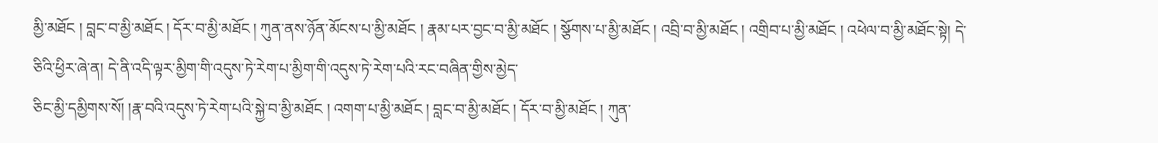མྱི་མཐོང ། བླང་བ་མྱི་མཐོང ། དོར་བ་མྱི་མཐོང ། ཀུན་ནས་ཉོན་མོངས་པ་མྱི་མཐོང ། རྣམ་པར་བྱང་བ་མྱི་མཐོང ། སྩོགས་པ་མྱི་མཐོང ། འབྲི་བ་མྱི་མཐོང ། འགྲིབ་པ་མྱི་མཐོང ། འཕེལ་བ་མྱི་མཐོང་སྟེ། དེ་ཅིའི་ཕྱིར་ཞེ་ན། དེ་ནི་འདི་ལྟར་མྱིག་གི་འདུས་ཏེ་རེག་པ་མྱིག་གི་འདུས་ཏེ་རེག་པའི་རང་བཞིན་གྱིས་མྱེད་
ཅིང་མྱི་དམྱིགས་སོ། །རྣ་བའི་འདུས་ཏེ་རེག་པའི་སྐྱེ་བ་མྱི་མཐོང ། འགག་པ་མྱི་མཐོང ། བླང་བ་མྱི་མཐོང ། དོར་བ་མྱི་མཐོང ། ཀུན་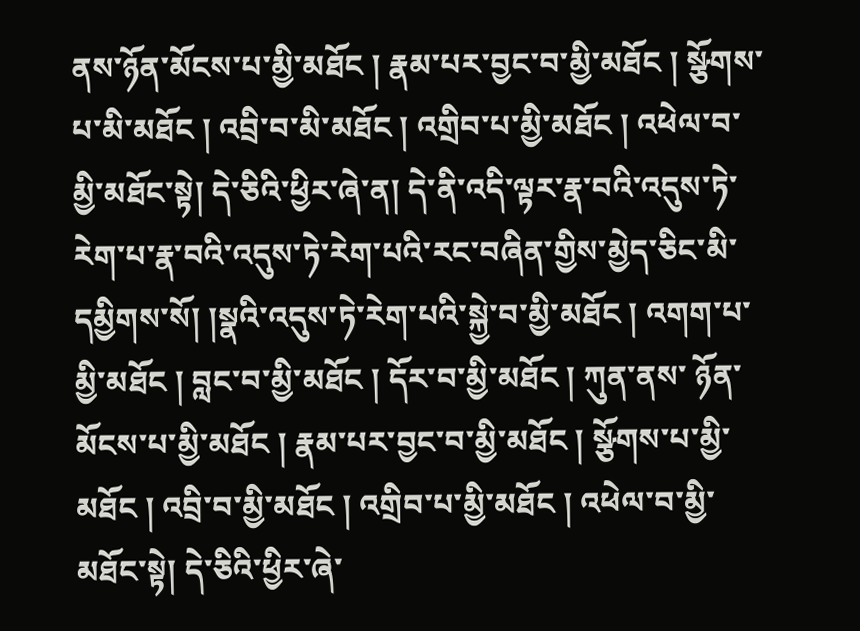ནས་ཉོན་མོངས་པ་མྱི་མཐོང ། རྣམ་པར་བྱང་བ་མྱི་མཐོང ། སྩོགས་པ་མི་མཐོང ། འབྲི་བ་མི་མཐོང ། འགྲིབ་པ་མྱི་མཐོང ། འཕེལ་བ་མྱི་མཐོང་སྟེ། དེ་ཅིའི་ཕྱིར་ཞེ་ན། དེ་ནི་འདི་ལྟར་རྣ་བའི་འདུས་ཏེ་རེག་པ་རྣ་བའི་འདུས་ཏེ་རེག་པའི་རང་བཞིན་གྱིས་མྱེད་ཅིང་མི་དམྱིགས་སོ། །སྣའི་འདུས་ཏེ་རེག་པའི་སྐྱེ་བ་མྱི་མཐོང ། འགག་པ་མྱི་མཐོང ། བླང་བ་མྱི་མཐོང ། དོར་བ་མྱི་མཐོང ། ཀུན་ནས་ ཉོན་མོངས་པ་མྱི་མཐོང ། རྣམ་པར་བྱང་བ་མྱི་མཐོང ། སྩོགས་པ་མྱི་མཐོང ། འབྲི་བ་མྱི་མཐོང ། འགྲིབ་པ་མྱི་མཐོང ། འཕེལ་བ་མྱི་མཐོང་སྟེ། དེ་ཅིའི་ཕྱིར་ཞེ་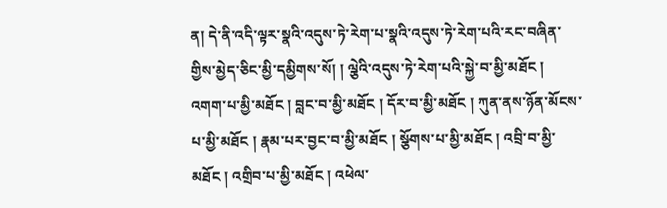ན། དེ་ནི་འདི་ལྟར་སྣའི་འདུས་ཏེ་རེག་པ་སྣའི་འདུས་ཏེ་རེག་པའི་རང་བཞིན་གྱིས་མྱེད་ཅིང་མྱི་དམྱིགས་སོ། ། ལྕེའི་འདུས་ཏེ་རེག་པའི་སྐྱེ་བ་མྱི་མཐོང ། འགག་པ་མྱི་མཐོང ། བླང་བ་མྱི་མཐོང ། དོར་བ་མྱི་མཐོང ། ཀུན་ནས་ཉོན་མོངས་པ་མྱི་མཐོང ། རྣམ་པར་བྱང་བ་མྱི་མཐོང ། སྩོགས་པ་མྱི་མཐོང ། འབྲི་བ་མྱི་མཐོང ། འགྲིབ་པ་མྱི་མཐོང ། འཕེལ་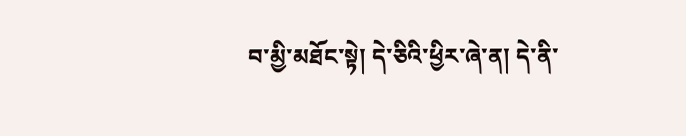བ་མྱི་མཐོང་སྟེ། དེ་ཅིའི་ཕྱིར་ཞེ་ན། དེ་ནི་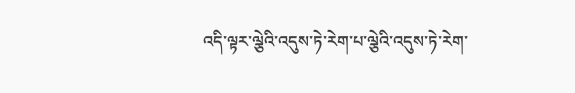འདི་ལྟར་ལྕེའི་འདུས་ཏེ་རེག་པ་ལྕེའི་འདུས་ཏེ་རེག་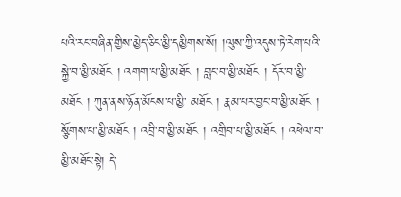པའི་རང་བཞིན་གྱིས་མྱེད་ཅིང་མྱི་དམྱིགས་སོ། །ལུས་ཀྱི་འདུས་ཏེ་རེག་པའི་སྐྱེ་བ་མྱི་མཐོང ། འགག་པ་མྱི་མཐོང ། བླང་བ་མྱི་མཐོང ། དོར་བ་མྱི་མཐོང ། ཀུན་ནས་ཉོན་མོངས་པ་མྱི་ མཐོང ། རྣམ་པར་བྱང་བ་མྱི་མཐོང ། སྩོགས་པ་མྱི་མཐོང ། འབྲི་བ་མྱི་མཐོང ། འགྲིབ་པ་མྱི་མཐོང ། འཕེལ་བ་མྱི་མཐོང་སྟེ། དེ་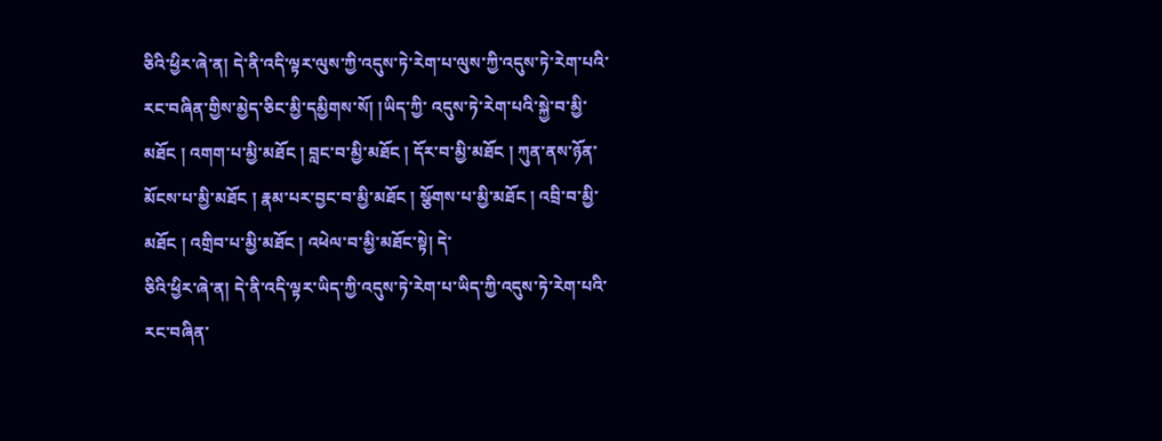ཅིའི་ཕྱིར་ཞེ་ན། དེ་ནི་འདི་ལྟར་ལུས་ཀྱི་འདུས་ཏེ་རེག་པ་ལུས་ཀྱི་འདུས་ཏེ་རེག་པའི་རང་བཞིན་གྱིས་མྱེད་ཅིང་མྱི་དམྱིགས་སོ། །ཡིད་ཀྱི་ འདུས་ཏེ་རེག་པའི་སྐྱེ་བ་མྱི་མཐོང ། འགག་པ་མྱི་མཐོང ། བླང་བ་མྱི་མཐོང ། དོར་བ་མྱི་མཐོང ། ཀུན་ནས་ཉོན་མོངས་པ་མྱི་མཐོང ། རྣམ་པར་བྱང་བ་མྱི་མཐོང ། སྩོགས་པ་མྱི་མཐོང ། འབྲི་བ་མྱི་མཐོང ། འགྲིབ་པ་མྱི་མཐོང ། འཕེལ་བ་མྱི་མཐོང་སྟེ། དེ་
ཅིའི་ཕྱིར་ཞེ་ན། དེ་ནི་འདི་ལྟར་ཡིད་ཀྱི་འདུས་ཏེ་རེག་པ་ཡིད་ཀྱི་འདུས་ཏེ་རེག་པའི་རང་བཞིན་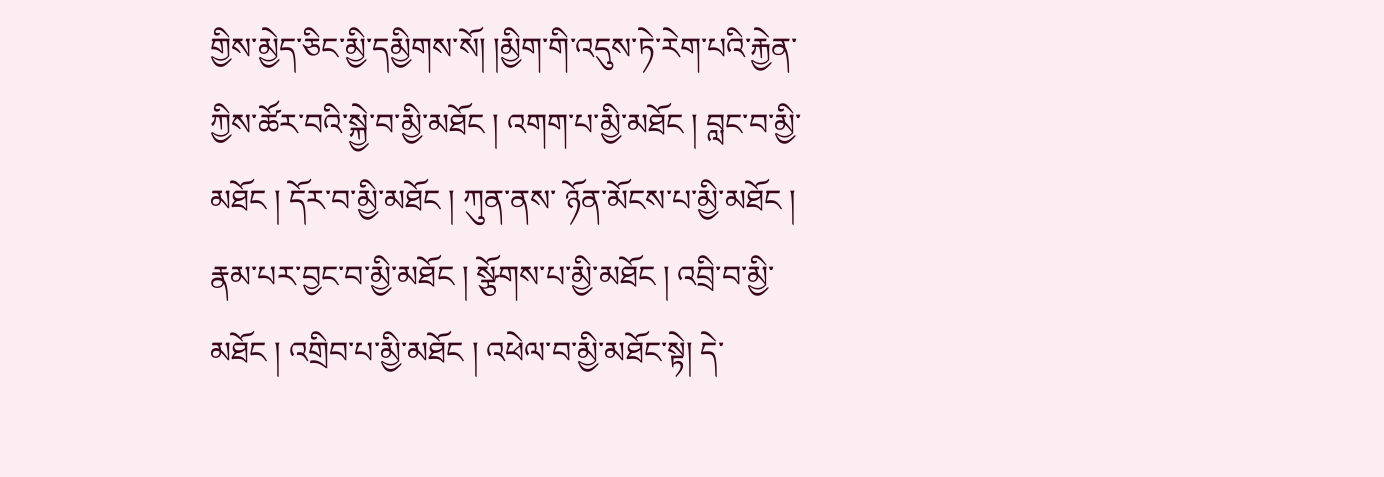གྱིས་མྱེད་ཅིང་མྱི་དམྱིགས་སོ། །མྱིག་གི་འདུས་ཏེ་རེག་པའི་རྐྱེན་ཀྱིས་ཚོར་བའི་སྐྱེ་བ་མྱི་མཐོང ། འགག་པ་མྱི་མཐོང ། བླང་བ་མྱི་མཐོང ། དོར་བ་མྱི་མཐོང ། ཀུན་ནས་ ཉོན་མོངས་པ་མྱི་མཐོང ། རྣམ་པར་བྱང་བ་མྱི་མཐོང ། སྩོགས་པ་མྱི་མཐོང ། འབྲི་བ་མྱི་མཐོང ། འགྲིབ་པ་མྱི་མཐོང ། འཕེལ་བ་མྱི་མཐོང་སྟེ། དེ་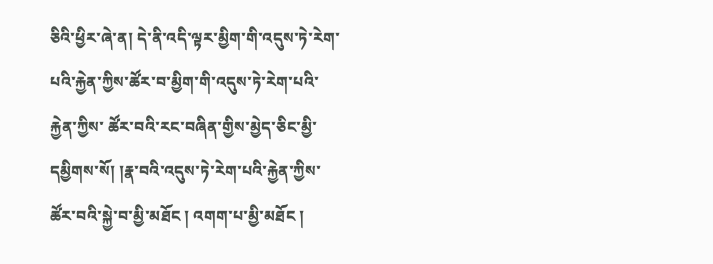ཅིའི་ཕྱིར་ཞེ་ན། དེ་ནི་འདི་ལྟར་མྱིག་གི་འདུས་ཏེ་རེག་པའི་རྐྱེན་ཀྱིས་ཚོར་བ་མྱིག་གི་འདུས་ཏེ་རེག་པའི་རྐྱེན་ཀྱིས་ ཚོར་བའི་རང་བཞིན་གྱིས་མྱེད་ཅིང་མྱི་དམྱིགས་སོ། །རྣ་བའི་འདུས་ཏེ་རེག་པའི་རྐྱེན་ཀྱིས་ཚོར་བའི་སྐྱེ་བ་མྱི་མཐོང ། འགག་པ་མྱི་མཐོང །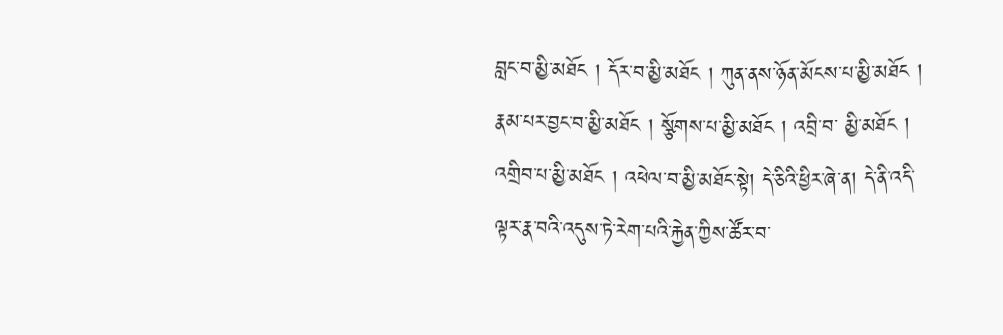བླང་བ་མྱི་མཐོང ། དོར་བ་མྱི་མཐོང ། ཀུན་ནས་ཉོན་མོངས་པ་མྱི་མཐོང ། རྣམ་པར་བྱང་བ་མྱི་མཐོང ། སྩོགས་པ་མྱི་མཐོང ། འབྲི་བ་ མྱི་མཐོང ། འགྲིབ་པ་མྱི་མཐོང ། འཕེལ་བ་མྱི་མཐོང་སྟེ། དེ་ཅིའི་ཕྱིར་ཞེ་ན། དེ་ནི་འདི་ལྟར་རྣ་བའི་འདུས་ཏེ་རེག་པའི་རྐྱེན་ཀྱིས་ཚོར་བ་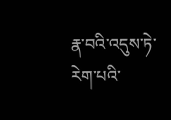རྣ་བའི་འདུས་ཏེ་རེག་པའི་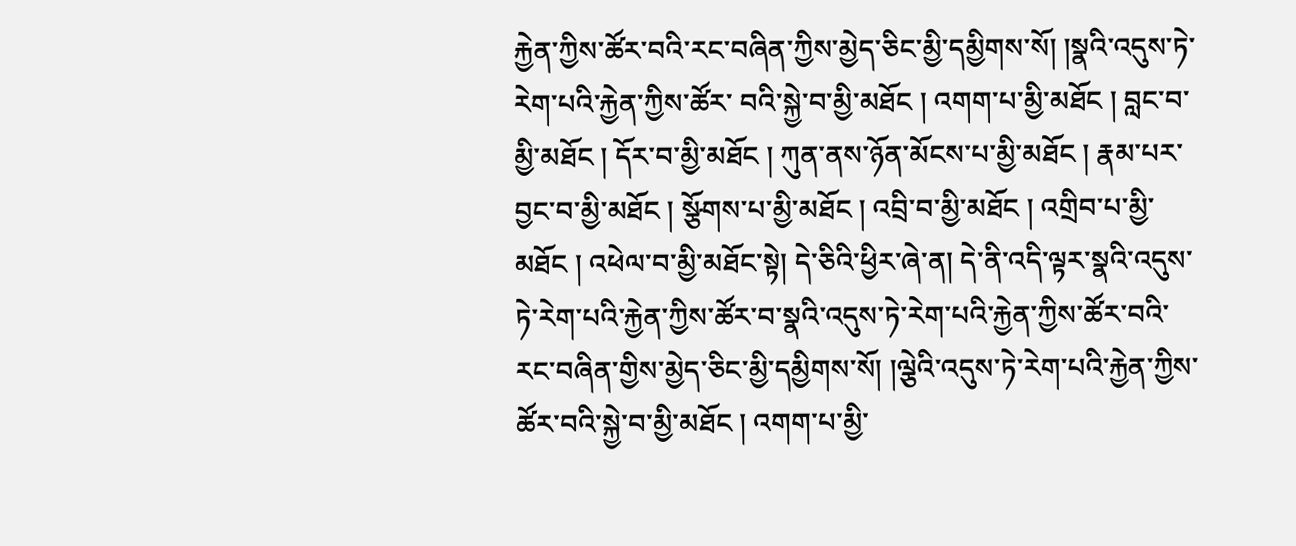རྐྱེན་ཀྱིས་ཚོར་བའི་རང་བཞིན་ཀྱིས་མྱེད་ཅིང་མྱི་དམྱིགས་སོ། །སྣའི་འདུས་ཏེ་རེག་པའི་རྐྱེན་ཀྱིས་ཚོར་ བའི་སྐྱེ་བ་མྱི་མཐོང ། འགག་པ་མྱི་མཐོང ། བླང་བ་མྱི་མཐོང ། དོར་བ་མྱི་མཐོང ། ཀུན་ནས་ཉོན་མོངས་པ་མྱི་མཐོང ། རྣམ་པར་བྱང་བ་མྱི་མཐོང ། སྩོགས་པ་མྱི་མཐོང ། འབྲི་བ་མྱི་མཐོང ། འགྲིབ་པ་མྱི་མཐོང ། འཕེལ་བ་མྱི་མཐོང་སྟེ། དེ་ཅིའི་ཕྱིར་ཞེ་ན། དེ་ནི་འདི་ལྟར་སྣའི་འདུས་ཏེ་རེག་པའི་རྐྱེན་ཀྱིས་ཚོར་བ་སྣའི་འདུས་ཏེ་རེག་པའི་རྐྱེན་ཀྱིས་ཚོར་བའི་རང་བཞིན་གྱིས་མྱེད་ཅིང་མྱི་དམྱིགས་སོ། །ལྕེའི་འདུས་ཏེ་རེག་པའི་རྐྱེན་ཀྱིས་ཚོར་བའི་སྐྱེ་བ་མྱི་མཐོང ། འགག་པ་མྱི་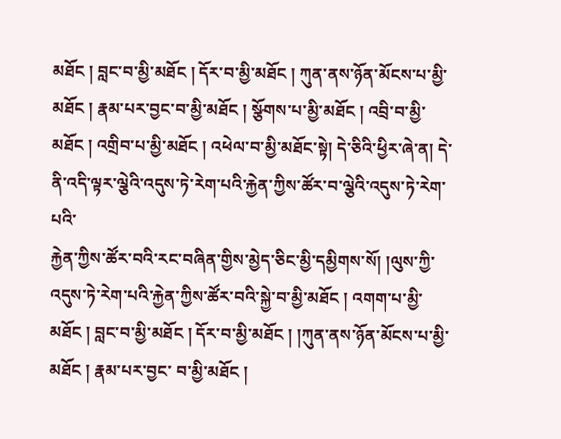མཐོང ། བླང་བ་མྱི་མཐོང ། དོར་བ་མྱི་མཐོང ། ཀུན་ནས་ཉོན་མོངས་པ་མྱི་མཐོང ། རྣམ་པར་བྱང་བ་མྱི་མཐོང ། སྩོགས་པ་མྱི་མཐོང ། འབྲི་བ་མྱི་མཐོང ། འགྲིབ་པ་མྱི་མཐོང ། འཕེལ་བ་མྱི་མཐོང་སྟེ། དེ་ཅིའི་ཕྱིར་ཞེ་ན། དེ་ནི་འདི་ལྟར་ལྕེའི་འདུས་ཏེ་རེག་པའི་རྐྱེན་ཀྱིས་ཚོར་བ་ལྕེའི་འདུས་ཏེ་རེག་པའི་
རྐྱེན་ཀྱིས་ཚོར་བའི་རང་བཞིན་གྱིས་མྱེད་ཅིང་མྱི་དམྱིགས་སོ། །ལུས་ཀྱི་འདུས་ཏེ་རེག་པའི་རྐྱེན་ཀྱིས་ཚོར་བའི་སྐྱེ་བ་མྱི་མཐོང ། འགག་པ་མྱི་མཐོང ། བླང་བ་མྱི་མཐོང ། དོར་བ་མྱི་མཐོང ། །ཀུན་ནས་ཉོན་མོངས་པ་མྱི་མཐོང ། རྣམ་པར་བྱང་ བ་མྱི་མཐོང །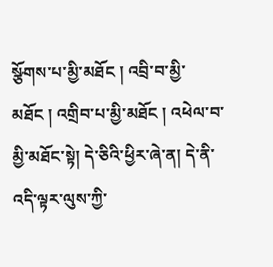སྩོགས་པ་མྱི་མཐོང ། འབྲི་བ་མྱི་མཐོང ། འགྲིབ་པ་མྱི་མཐོང ། འཕེལ་བ་མྱི་མཐོང་སྟེ། དེ་ཅིའི་ཕྱིར་ཞེ་ན། དེ་ནི་འདི་ལྟར་ལུས་ཀྱི་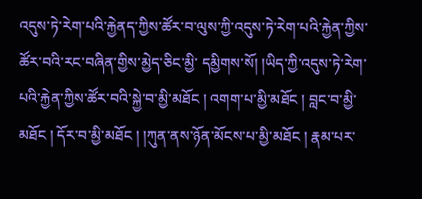འདུས་ཏེ་རེག་པའི་རྐྱེནད་ཀྱིས་ཚོར་བ་ལུས་ཀྱི་འདུས་ཏེ་རེག་པའི་རྐྱེན་ཀྱིས་ཚོར་བའི་རང་བཞིན་གྱིས་མྱེད་ཅིང་མྱི་ དམྱིགས་སོ། །ཡིད་ཀྱི་འདུས་ཏེ་རེག་པའི་རྐྱེན་ཀྱིས་ཚོར་བའི་སྐྱེ་བ་མྱི་མཐོང ། འགག་པ་མྱི་མཐོང ། བླང་བ་མྱི་མཐོང ། དོར་བ་མྱི་མཐོང ། །ཀུན་ནས་ཉོན་མོངས་པ་མྱི་མཐོང ། རྣམ་པར་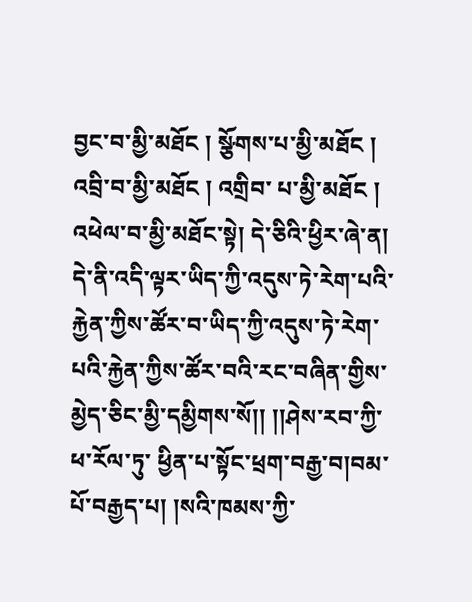བྱང་བ་མྱི་མཐོང ། སྩོགས་པ་མྱི་མཐོང ། འབྲི་བ་མྱི་མཐོང ། འགྲིབ་ པ་མྱི་མཐོང ། འཕེལ་བ་མྱི་མཐོང་སྟེ། དེ་ཅིའི་ཕྱིར་ཞེ་ན། དེ་ནི་འདི་ལྟར་ཡིད་ཀྱི་འདུས་ཏེ་རེག་པའི་རྐྱེན་ཀྱིས་ཚོར་བ་ཡིད་ཀྱི་འདུས་ཏེ་རེག་པའི་རྐྱེན་ཀྱིས་ཚོར་བའི་རང་བཞིན་གྱིས་མྱེད་ཅིང་མྱི་དམྱིགས་སོ།། །།ཤེས་རབ་ཀྱི་ཕ་རོལ་ཏུ་ ཕྱིན་པ་སྟོང་ཕྲག་བརྒྱ་བ།བམ་པོ་བརྒྱད་པ། །སའི་ཁམས་ཀྱི་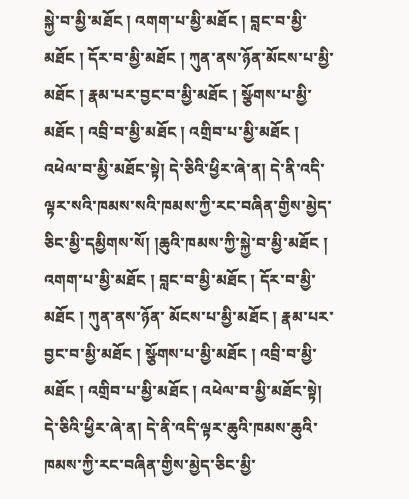སྐྱེ་བ་མྱི་མཐོང ། འགག་པ་མྱི་མཐོང ། བླང་བ་མྱི་མཐོང ། དོར་བ་མྱི་མཐོང ། ཀུན་ནས་ཉོན་མོངས་པ་མྱི་མཐོང ། རྣམ་པར་བྱང་བ་མྱི་མཐོང ། སྩོགས་པ་མྱི་མཐོང ། འབྲི་བ་མྱི་མཐོང ། འགྲིབ་པ་མྱི་མཐོང ། འཕེལ་བ་མྱི་མཐོང་སྟེ། དེ་ཅིའི་ཕྱིར་ཞེ་ན། དེ་ནི་འདི་ལྟར་སའི་ཁམས་སའི་ཁམས་ཀྱི་རང་བཞིན་གྱིས་མྱེད་ཅིང་མྱི་དམྱིགས་སོ། །ཆུའི་ཁམས་ཀྱི་སྐྱེ་བ་མྱི་མཐོང ། འགག་པ་མྱི་མཐོང ། བླང་བ་མྱི་མཐོང ། དོར་བ་མྱི་མཐོང ། ཀུན་ནས་ཉོན་ མོངས་པ་མྱི་མཐོང ། རྣམ་པར་བྱང་བ་མྱི་མཐོང ། སྩོགས་པ་མྱི་མཐོང ། འབྲི་བ་མྱི་མཐོང ། འགྲིབ་པ་མྱི་མཐོང ། འཕེལ་བ་མྱི་མཐོང་སྟེ། དེ་ཅིའི་ཕྱིར་ཞེ་ན། དེ་ནི་འདི་ལྟར་ཆུའི་ཁམས་ཆུའི་ཁམས་ཀྱི་རང་བཞིན་གྱིས་མྱེད་ཅིང་མྱི་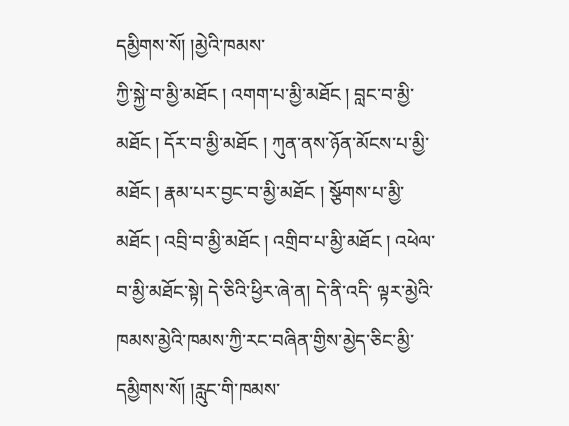དམྱིགས་སོ། །མྱེའི་ཁམས་
ཀྱི་སྐྱེ་བ་མྱི་མཐོང ། འགག་པ་མྱི་མཐོང ། བླང་བ་མྱི་མཐོང ། དོར་བ་མྱི་མཐོང ། ཀུན་ནས་ཉོན་མོངས་པ་མྱི་མཐོང ། རྣམ་པར་བྱང་བ་མྱི་མཐོང ། སྩོགས་པ་མྱི་མཐོང ། འབྲི་བ་མྱི་མཐོང ། འགྲིབ་པ་མྱི་མཐོང ། འཕེལ་བ་མྱི་མཐོང་སྟེ། དེ་ཅིའི་ཕྱིར་ཞེ་ན། དེ་ནི་འདི་ ལྟར་མྱེའི་ཁམས་མྱེའི་ཁམས་ཀྱི་རང་བཞིན་གྱིས་མྱེད་ཅིང་མྱི་དམྱིགས་སོ། །རླུང་གི་ཁམས་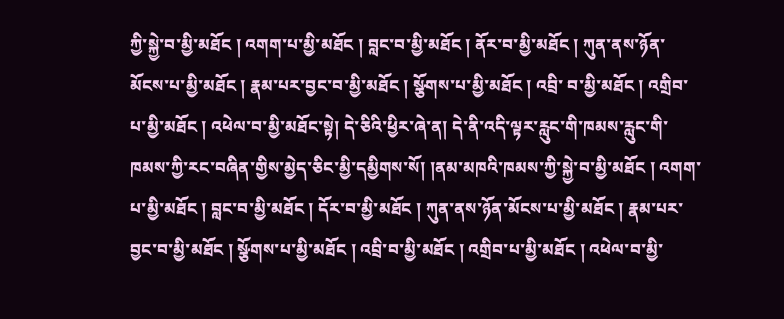ཀྱི་སྐྱེ་བ་མྱི་མཐོང ། འགག་པ་མྱི་མཐོང ། བླང་བ་མྱི་མཐོང ། ནོར་བ་མྱི་མཐོང ། ཀུན་ནས་ཉོན་མོངས་པ་མྱི་མཐོང ། རྣམ་པར་བྱང་བ་མྱི་མཐོང ། སྩོགས་པ་མྱི་མཐོང ། འབྲི་ བ་མྱི་མཐོང ། འགྲིབ་པ་མྱི་མཐོང ། འཕེལ་བ་མྱི་མཐོང་སྟེ། དེ་ཅིའི་ཕྱིར་ཞེ་ན། དེ་ནི་འདི་ལྟར་རླུང་གི་ཁམས་རླུང་གི་ཁམས་ཀྱི་རང་བཞིན་གྱིས་མྱེད་ཅིང་མྱི་དམྱིགས་སོ། །ནམ་མཁའི་ཁམས་ཀྱི་སྐྱེ་བ་མྱི་མཐོང ། འགག་པ་མྱི་མཐོང ། བླང་བ་མྱི་མཐོང ། དོར་བ་མྱི་མཐོང ། ཀུན་ནས་ཉོན་མོངས་པ་མྱི་མཐོང ། རྣམ་པར་བྱང་བ་མྱི་མཐོང ། སྩོགས་པ་མྱི་མཐོང ། འབྲི་བ་མྱི་མཐོང ། འགྲིབ་པ་མྱི་མཐོང ། འཕེལ་བ་མྱི་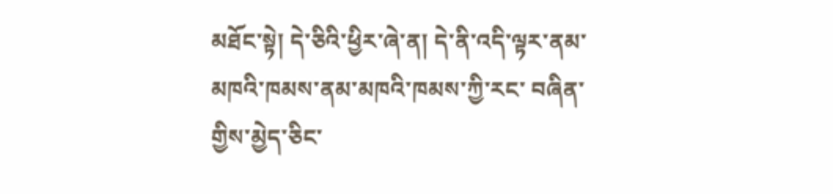མཐོང་སྟེ། དེ་ཅིའི་ཕྱིར་ཞེ་ན། དེ་ནི་འདི་ལྟར་ནམ་མཁའི་ཁམས་ནམ་མཁའི་ཁམས་ཀྱི་རང་ བཞིན་གྱིས་མྱེད་ཅིང་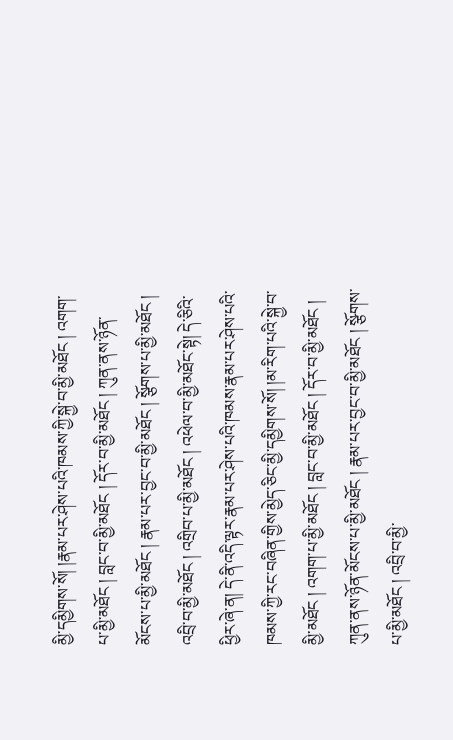མྱི་དམྱིགས་སོ། །རྣམ་པར་ཤེས་པའི་ཁམས་ཀྱི་སྐྱེ་བ་མྱི་མཐོང ། འགག་པ་མྱི་མཐོང ། བླང་བ་མྱི་མཐོང ། དོར་བ་མྱི་མཐོང ། ཀུན་ནས་ཉོན་མོངས་པ་མྱི་མཐོང ། རྣམ་པར་བྱང་བ་མྱི་མཐོང ། སྩོགས་པ་མྱི་མཐོང ། འབྲི་བ་མྱི་མཐོང ། འགྲིབ་པ་མྱི་མཐོང ། འཕེལ་བ་མྱི་མཐོང་སྟེ། དེ་ཅིའི་ཕྱིར་ཞེ་ན། དེ་ནི་འདི་ལྟར་རྣམ་པར་ཤེས་པའི་ཁམས་རྣམ་པར་ཤེས་པའི་ཁམས་ཀྱི་རང་བཞིན་གྱིས་མྱེད་ཅིང་མྱི་དམྱིགས་སོ། །མ་རིག་པའི་སྐྱེ་བ་མྱི་མཐོང ། འགག་པ་མྱི་མཐོང ། བླང་བ་མྱི་མཐོང ། དོར་བ་མྱི་མཐོང ། ཀུན་ནས་ཉོན་མོངས་པ་མྱི་མཐོང ། རྣམ་པར་བྱང་བ་མྱི་མཐོང ། སྩོགས་པ་མྱི་མཐོང ། འབྲི་བ་མྱི་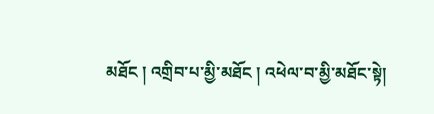མཐོང ། འགྲིབ་པ་མྱི་མཐོང ། འཕེལ་བ་མྱི་མཐོང་སྟེ།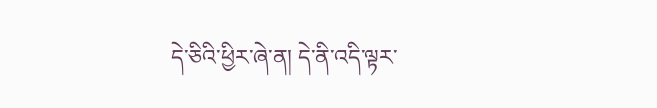དེ་ཅིའི་ཕྱིར་ཞེ་ན། དེ་ནི་འདི་ལྟར་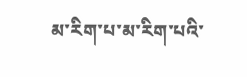མ་རིག་པ་མ་རིག་པའི་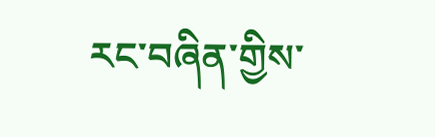རང་བཞིན་གྱིས་